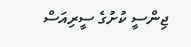ޖިންސީ ކުށުގެ ސީރިއަސް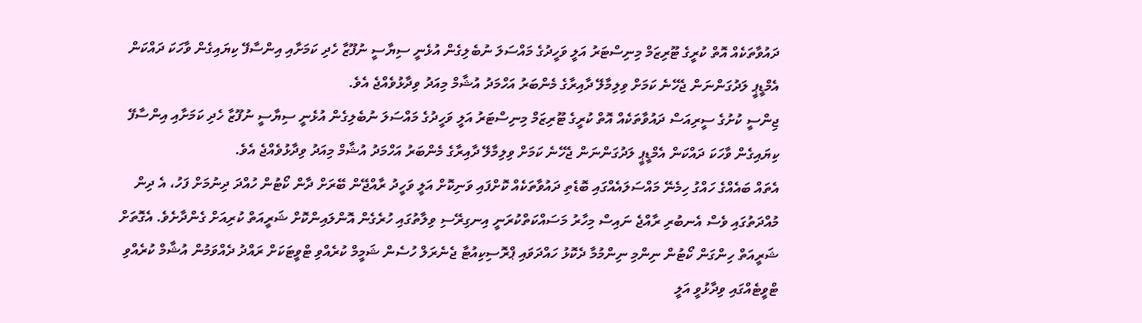ދައުވާތަކެއް އޮތް ކުރީގެ ޓޫރިޒަމް މިނިސްޓަރު އަލީ ވަހީދުގެ މައްސަލަ ނުބެލިގެން އުޅެނީ ސިޔާސީ ނުފޫޒާ ހެދި ކަމަށާއި އިންސާފޭ ކިޔައިގެން ވާހަކަ ދައްކަން އެމްޑީޕީ ލަދުގަންނަން ޖެހޭނެ ކަމަށް ވިލިމާލޭ ދާއިރާގެ މެންބަރު އަހްމަދު އުޝާމް މިއަދު ވިދާޅުވެއްޖެ އެވެ.
ޖިންސީ ކުށުގެ ސީރިއަސް ދައުވާތަކެއް އޮތް ކުރީގެ ޓޫރިޒަމް މިނިސްޓަރު އަލީ ވަހީދުގެ މައްސަލަ ނުބެލިގެން އުޅެނީ ސިޔާސީ ނުފޫޒާ ހެދި ކަމަށާއި އިންސާފޭ ކިޔައިގެން ވާހަކަ ދައްކަން އެމްޑީޕީ ލަދުގަންނަން ޖެހޭނެ ކަމަށް ވިލިމާލޭ ދާއިރާގެ މެންބަރު އަހްމަދު އުޝާމް މިއަދު ވިދާޅުވެއްޖެ އެވެ.
އެތައް ބައެއްގެ ހައްގު ހިމެނޭ މައްސަލައެއްގައި ބޮޑެތި ދައުވާތަކެއް ކޮށްފައި ވަނިކޮށް އަލީ ވަހީދު ރާއްޖޭން ބޭރަށް ދާން ކޯޓުން ހުއްދަ ދިނުމަށް ފަހު، އެ ދިން މުއްދަތުގައި ވެސް އެނބުރި ރާއްޖެ ނައިސް މިހާރު މަސައްކަތްކުރަނީ އިނގިރޭސި ވިލާތުގައި ހުރެގެން އޮންލައިންކޮށް ޝަރީއަތް ކުރިއަށް ގެންދާށެވެ. އެގޮތަށް ޝަރީއަތް ހިންގަން ކޯޓުން ނިންމި ނިންމުމާ ދެކޮޅު ހައްދަވައި ޕްރޮސިކިއުޓާ ޖެނެރަލް ހުސެން ޝަމީމް ކުރެއްވި ޓްވީޓަކަށް ރައްދު ދެއްވަމުން އުޝާމް ކުރެއްވި ޓްވީޓެއްގައި ވިދާޅުވީ އަލީ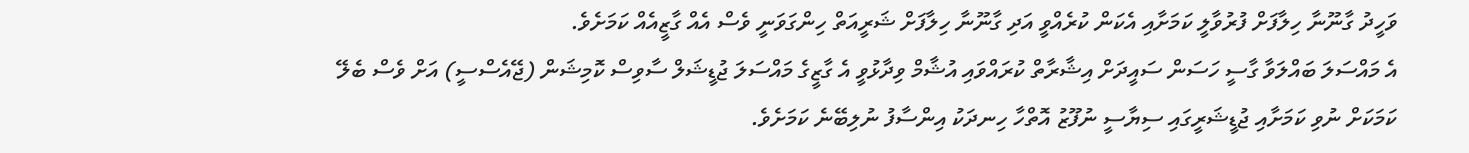ވަހީދު ގާނޫނާ ހިލާފަށް ފުރުވާލީ ކަމަށާއި އެކަން ކުރެއްވީ އަދި ގާނޫނާ ހިލާފަށް ޝަރީއަތް ހިންގަވަނީ ވެސް އެއް ގާޒީއެއް ކަމަށެވެ.
އެ މައްސަލަ ބައްލަވާ ގާސީ ހަސަން ސައީދަށް އިޝާރާތް ކުރައްވައި އުޝާމް ވިދާޅުވީ އެ ގާޒީގެ މައްސަލަ ޖުޑީޝަލް ސާވިސް ކޮމިޝަން (ޖޭއެސްސީ) އަށް ވެސް ބެލޭ ކަމަކަށް ނުވި ކަމަށާއި ޖުޑީޝަރީގައި ސިޔާސީ ނުފޫޒު އޮތްހާ ހިނދަކު އިންސާފު ނުލިބޭނެ ކަމަށެވެ.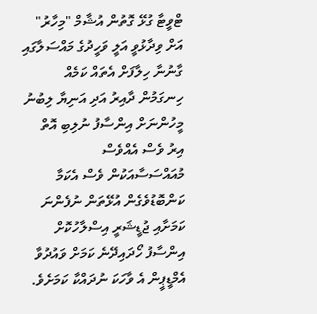ޓްވީޓާ ގުޅޭ ގޮތުން އުޝާމް "މިހާރު" އަށް ވިދާޅުވީ އަލީ ވަހީދުގެ މައްސަލާގައި ގާނުނާ ހިލާފަށް އެތައް ކަމެއް ހިނގަމުން ދާއިރު އަދި އަނިޔާ ލިބުނު މީހުންނަށް އިންސާފު ނުލިބި އޮތް އިރު ވެސް އެއްވެސް މުއައްސަސާއަކުން ވެސް އެކަމާ ކަންބޮޑުވެގެން އުޅޭތަން ނުފެންނަ ކަމަށާއި ޖުޑީޝަރީ އިސްލާހުކޮށް އިންސާފު ހޯދައިދޭނެ ކަމަށް ވައުދުވާ އެމްޑީޕީން އެ ވާހަކަ ނުދައްކާ ކަމަށެވެ.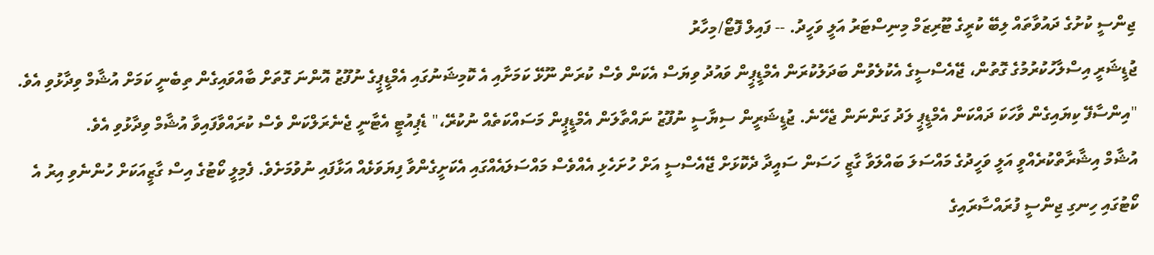ޖިންސީ ކުށުގެ ދައުވާތައް ލިބޭ ކުރީގެ ޓޫރިޒަމް މިނިސްޓަރު އަލީ ވަހީދު. -- ފައިލް ފޮޓޯ/މިހާރު
ޖުޑީޝަރީ އިސްލާހުކުރުމުގެ ގޮތުން، ޖޭއެސްސީގެ އެކުލެވުން ބަދަލުކުރަން އެމްޑީޕީން ވައުދު ވިޔަސް އެކަން ވެސް ކުރަން ނޫޅޭ ކަމަށާއި އެ ކޮމިޝަނުގައި އެމްޑީޕީގެ ނުފޫޒު އޮންނަ ގޮތަށް ބާއްވައިގެން ތިބެނީ ކަމަށް އުޝާމް ވިދާޅުވި އެވެ.
"އިންސާފޭ ކިޔައިގެން ވާހަކަ ދައްކަން އެމްޑީޕީ ލަދު ގަންނަން ޖެހޭނެ. ޖުޑީޝަރީން ސިޔާސީ ނުފޫޒު ނައްތާލަން އެމްޑީޕީން މަސައްކަތެއް ނުކުރޭ،" ޑެޕިއުޓީ އެޓާނީ ޖެނެރަލްކަން ވެސް ކުރައްވާފައިވާ އުޝާމް ވިދާޅުވި އެވެ.
އުޝާމް އިޝާރާތްކުރެއްވީ އަލީ ވަހީދުގެ މައްސަލަ ބައްލަވާ ގާޒީ ހަސަން ސައީދާ ދެކޮޅަށް ޖޭއެސްސީ އަށް ހުށަހެޅި އެއްވެސް މައްސަލައެއްގައި އެކަށީގެންވާ ފިޔަވަޅެއް އަޅާފައި ނުވުމަށެވެ. ފެމިލީ ކޯޓުގެ އިސް ގާޒީއަކަށް ހުންނެވި އިރު އެ ކޯޓުގައި ހިނގި ޖިންސީ ފުރައްސާރައިގެ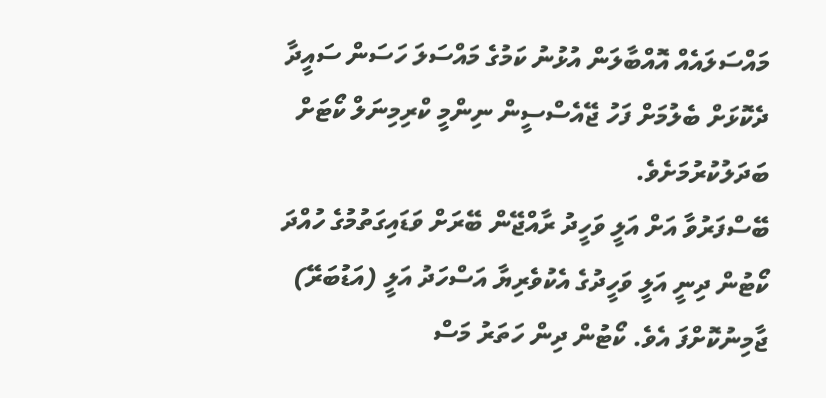މައްސަލައެއް އޮއްބާލަން އުޅުނު ކަމުގެ މައްސަލަ ހަސަން ސައީދާ ދެކޮޅަށް ބެލުމަށް ފަހު ޖޭއެސްސީން ނިންމީ ކްރިމިނަލް ކޯޓަށް ބަދަލުކުރުމަށެވެ.
ބޭސްފަރުވާ އަށް އަލީ ވަހީދު ރާއްޖޭން ބޭރަށް ވަޑައިގަތުމުގެ ހުއްދަ ކޯޓުން ދިނީ އަލީ ވަހީދުގެ އެކުވެރިޔާ އަސްހަދު އަލީ (އަޑުބަރޭ) ޖާމިނުކޮށްފަ އެވެ. ކޯޓުން ދިން ހަތަރު މަސް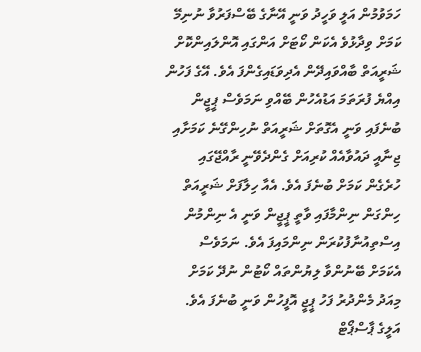ހަމަވުމުން އަލީ ވަހީދު ވަނީ އޭނާގެ ބޭސްފަރުވާ ނުނިމޭ ކަމަށް ވިދާޅުވެ އެކަން ކޯޓަށް އަންގައި އޮންލައިންކޮށް ޝަރީއަތް ބާއްވައިދޭން އެދިވަޑައިގެންފަ އެވެ. އޭގެ ފަހުން އިއްޔެ ފުރަތަމަ އަޑުއެހުން ބޭއްވި ނަމަވެސް ޕީޖީން ބުނެފައި ވަނީ އެގޮތަށް ޝަރީއަތް ނުހިންގޭނެ ކަމަށާއި ޖިނާއީ ދައުވާއެއް ކުރިއަށް ގެންދެވޭނީ ރާއްޖޭގައި ހުރެގެން ކަމަށް ބުނެފަ އެވެ. އެއާ ހިލާފަށް ޝަރީއަތް ހިންގަން ނިންމާފައި ވާތީ ޕީޖީން ވަނީ އެ ނިންމުން އިސްތިއުނާފުކުރަން ނިންމައިފަ އެވެ. ނަމަވެސް އެކަމަށް ބޭނުންވާ ލިޔުންތައް ކޯޓުން ނުދޭ ކަމަށް މިއަދު މެންދުރު ފަހު ޕީޖީ އޮފީހުން ވަނީ ބުނެފަ އެވެ.
އަލީގެ ޕާސްޕޯޓް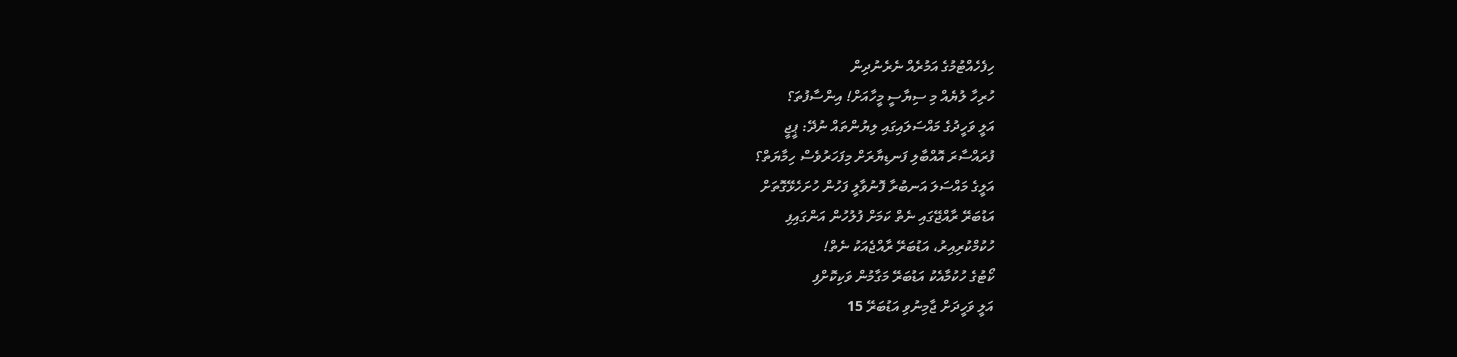ހިފެހެއްޓުމުގެ އަމުރެއް ނެރެނުދިން
ހުރިހާ ލުޔެއް މި ސިޔާސީ މީހާއަށް! އިންސާފުތަ؟
އަލީ ވަހީދުގެ މައްސަލައިގައި ލިޔުންތައް ނުދޭ: ޕީޖީ
ފުރައްސާރަ އޮއްބާލި ފަނޑިޔާރަށް މިފަހަރުވެސް ހިމާޔަތް؟
އަލީގެ މައްސަލަ އަނބުރާ ފޮނުވާލީ ފަހުން ހުށަހެޅޭގޮތަށް
އަޑުބަރޭ ރާއްޖޭގައި ނެތް ކަމަށް ފުލުހުން އަންގައިފި
ހުކުމްކުރިއިރު، އަޑުބަރޭ ރާއްޖެއަކު ނެތް!
ކޯޓުގެ ހުކުމާއެކު އަޑުބަރޭ މަގާމުން ވަކިކޮށްފި
އަލީ ވަހީދަށް ޖާމިނުވި އަޑުބަރޭ 15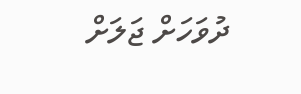ދުވަހަށް ޖަލަށް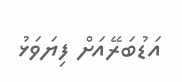އަޑުބަރޭއަށް ފިޔަވަޅު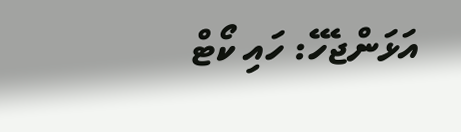އަޅަންޖެހޭ: ހައި ކޯޓް